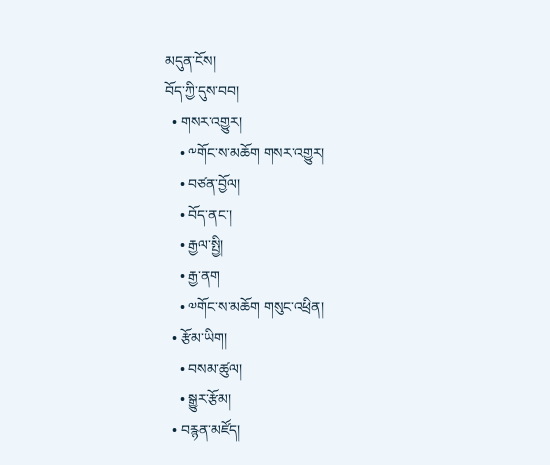མདུན་ངོས།
བོད་ཀྱི་དུས་བབ།
  • གསར་འགྱུར།
    • ༸གོང་ས་མཆོག གསར་འགྱུར།
    • བཙན་བྱོལ།
    • བོད་ནང་།
    • རྒྱལ་སྤྱི།
    • རྒྱ་ནག
    • ༧གོང་ས་མཆོག གསུང་འཕྲིན།
  • རྩོམ་ཡིག།
    • བསམ་ཚུལ།
    • སྒྱུར་རྩོམ།
  • བརྙན་མཛོད།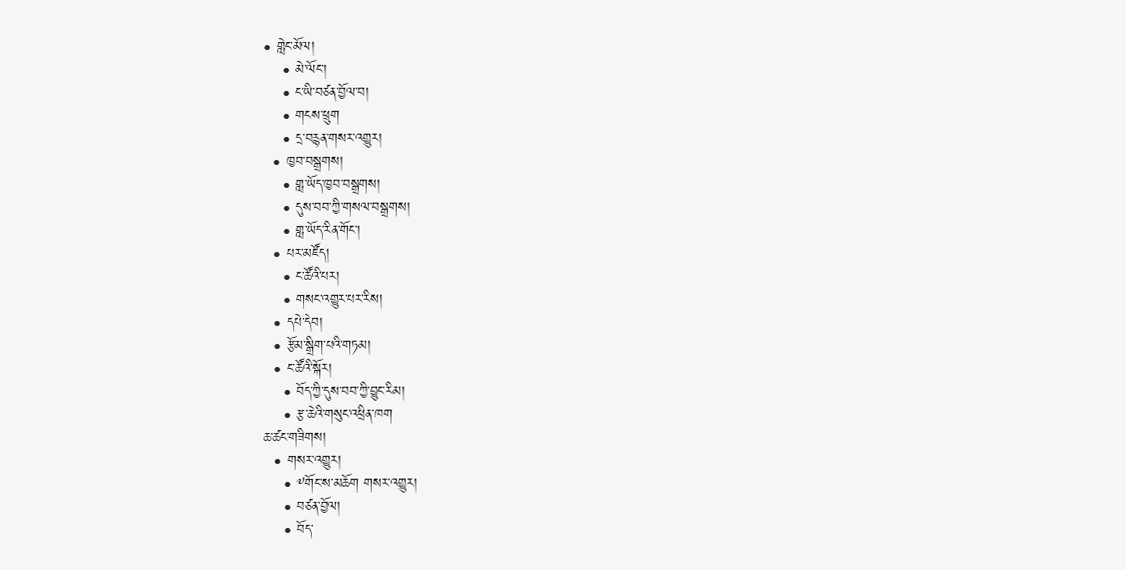• གླེང་མོལ།
    • མེ་ལོང་།
    • ང་ཡི་བཙན་བྱོལ་བ།
    • གངས་ཕྲུག
    • དྲ་བརྙན་གསར་འགྱུར།
  • ཁྱབ་བསྒྲགས།
    • གླ་ཡོད་ཁྱབ་བསྒྲགས།
    • དུས་བབ་ཀྱི་གསལ་བསྒྲགས།
    • གླ་ཡོད་རིན་གོང་།
  • པར་མཛོད།
    • ང་ཚོའི་པར།
    • གསང་འགྱུར་པར་རིས།
  • དཔེ་དེབ།
  • རྩོམ་སྒྲིག་པའི་གཏམ།
  • ང་ཚོའི་སྐོར།
    • བོད་ཀྱི་དུས་བབ་ཀྱི་བྱུང་རིམ།
    • རྩ་ཆེའི་གསུང་འཕྲིན་ཁག
ཆ་ཚང་གཟིགས།
  • གསར་འགྱུར།
    • ༸གོང་ས་མཆོག གསར་འགྱུར།
    • བཙན་བྱོལ།
    • བོད་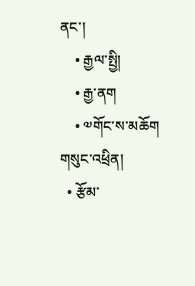ནང་།
    • རྒྱལ་སྤྱི།
    • རྒྱ་ནག
    • ༧གོང་ས་མཆོག གསུང་འཕྲིན།
  • རྩོམ་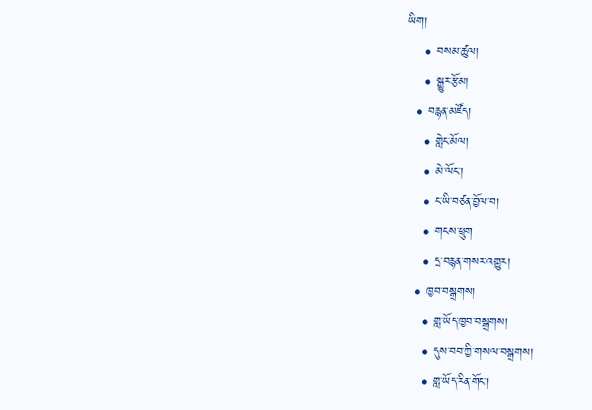ཡིག།
    • བསམ་ཚུལ།
    • སྒྱུར་རྩོམ།
  • བརྙན་མཛོད།
    • གླེང་མོལ།
    • མེ་ལོང་།
    • ང་ཡི་བཙན་བྱོལ་བ།
    • གངས་ཕྲུག
    • དྲ་བརྙན་གསར་འགྱུར།
  • ཁྱབ་བསྒྲགས།
    • གླ་ཡོད་ཁྱབ་བསྒྲགས།
    • དུས་བབ་ཀྱི་གསལ་བསྒྲགས།
    • གླ་ཡོད་རིན་གོང་།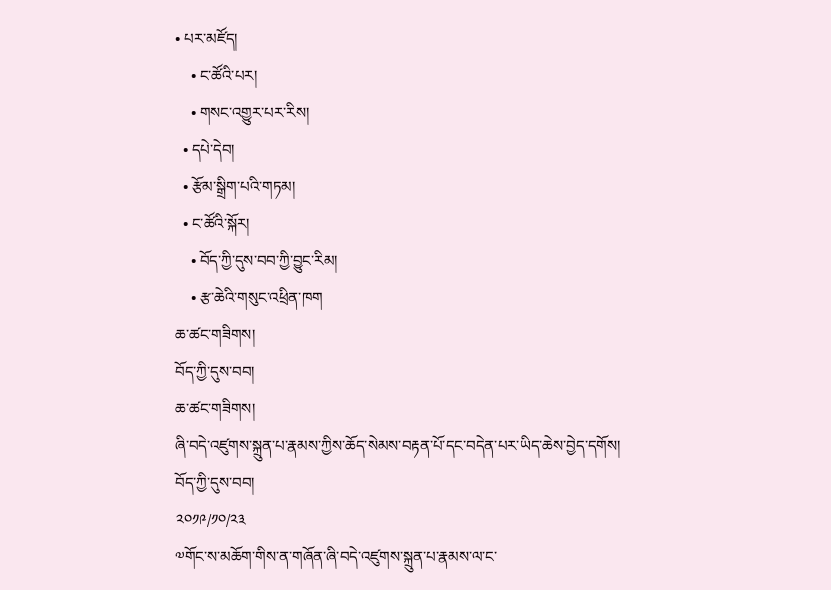• པར་མཛོད།
    • ང་ཚོའི་པར།
    • གསང་འགྱུར་པར་རིས།
  • དཔེ་དེབ།
  • རྩོམ་སྒྲིག་པའི་གཏམ།
  • ང་ཚོའི་སྐོར།
    • བོད་ཀྱི་དུས་བབ་ཀྱི་བྱུང་རིམ།
    • རྩ་ཆེའི་གསུང་འཕྲིན་ཁག
ཆ་ཚང་གཟིགས།
བོད་ཀྱི་དུས་བབ།
ཆ་ཚང་གཟིགས།
ཞི་བདེ་འཛུགས་སྐྲུན་པ་རྣམས་ཀྱིས་ཆོད་སེམས་བརྟན་པོ་དང་བདེན་པར་ཡིད་ཆེས་བྱེད་དགོས།
བོད་ཀྱི་དུས་བབ།
༢༠༡༩/༡༠/༢༣
༧གོང་ས་མཆོག་གིས་ན་གཞོན་ཞི་བདེ་འཛུགས་སྐྲུན་པ་རྣམས་ལ་ང་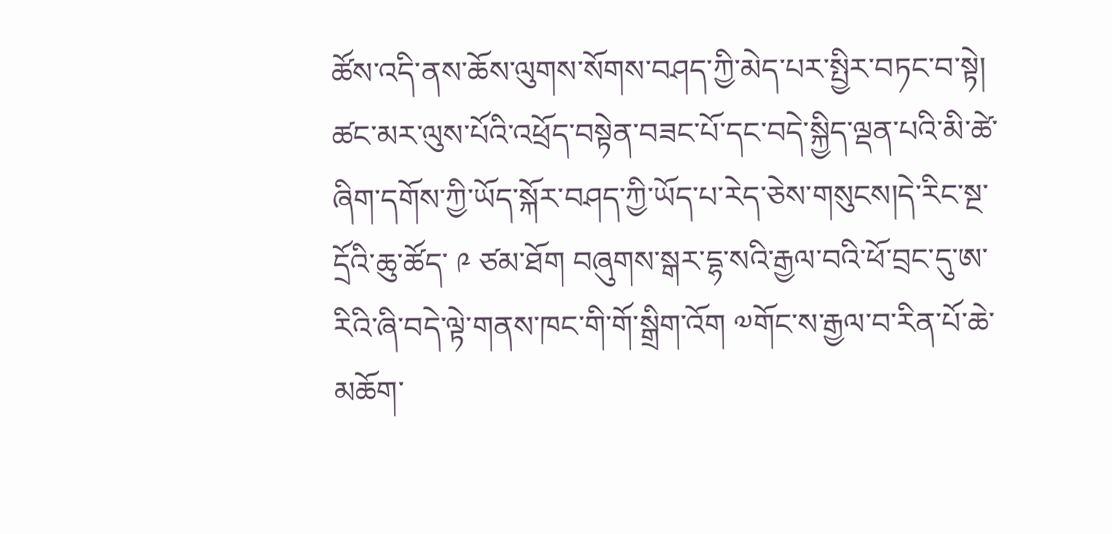ཚོས་འདི་ནས་ཆོས་ལུགས་སོགས་བཤད་ཀྱི་མེད་པར་སྤྱིར་བཏང་བ་སྟེ། ཚང་མར་ལུས་པོའི་འཕྲོད་བསྟེན་བཟང་པོ་དང་བདེ་སྐྱིད་ལྡན་པའི་མི་ཚེ་ཞིག་དགོས་ཀྱི་ཡོད་སྐོར་བཤད་ཀྱི་ཡོད་པ་རེད་ཅེས་གསུངས།དེ་རིང་སྔ་དྲོའི་ཆུ་ཚོད་ ༩ ཙམ་ཐོག བཞུགས་སྒར་དྷ་སའི་རྒྱལ་བའི་ཕོ་བྲང་དུ་ཨ་རིའི་ཞི་བདེ་ལྟེ་གནས་ཁང་གི་གོ་སྒྲིག་འོག ༧གོང་ས་རྒྱལ་བ་རིན་པོ་ཆེ་མཆོག་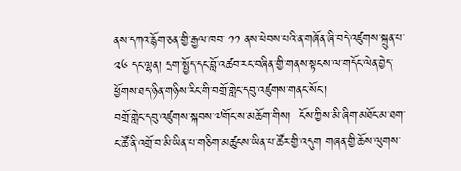ནས་དཀའ་རྙོག་ཅན་གྱི་རྒྱལ་ཁབ་ ༡༡ ནས་ཕེབས་པའི་ན་གཞོན་ཞི་བདེ་འཛུགས་སྐྲུན་པ་ ༢༦ དང་ལྷན། དྲག་སྤྱོད་དང་བློ་འཚབ་རང་བཞིན་གྱི་གནས་སྟངས་ལ་གདོང་ལེན་བྱེད་ཕྱོགས་ཐད་ཉིན་གཉིས་རིང་གི་བགྲོ་གླེང་དབུ་འཛུགས་གནང་སོང་།
བགྲོ་གླེང་དབུ་འཛུགས་སྐབས་༧གོང་ས་མཆོག་གིས།  ངོས་ཀྱིས་མི་ཞིག་མཐོང་མ་ཐག་ང་ཚོ་ནི་འགྲོ་བ་མི་ཡིན་པ་གཅིག་མཚུངས་ཡིན་པ་ཚོར་གྱི་འདུག གཞན་གྱི་ཆོས་ལུགས་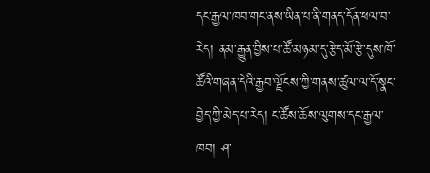དང་རྒྱལ་ཁབ་གང་ནས་ཡིན་པ་ནི་གནད་དོན་ཕལ་བ་རེད། ནམ་རྒྱུན་བྱིས་པ་ཚོ་མཉམ་དུ་རྩེད་མོ་རྩེ་དུས་ཁོ་ཚོའི་གཞན་དེའི་རྒྱབ་ལྗོངས་ཀྱི་གནས་ཚུལ་ལ་དོ་སྣང་བྱེད་ཀྱི་མེད་པ་རེད། ང་ཚོས་ཆོས་ལུགས་དང་རྒྱལ་ཁབ། ཤ་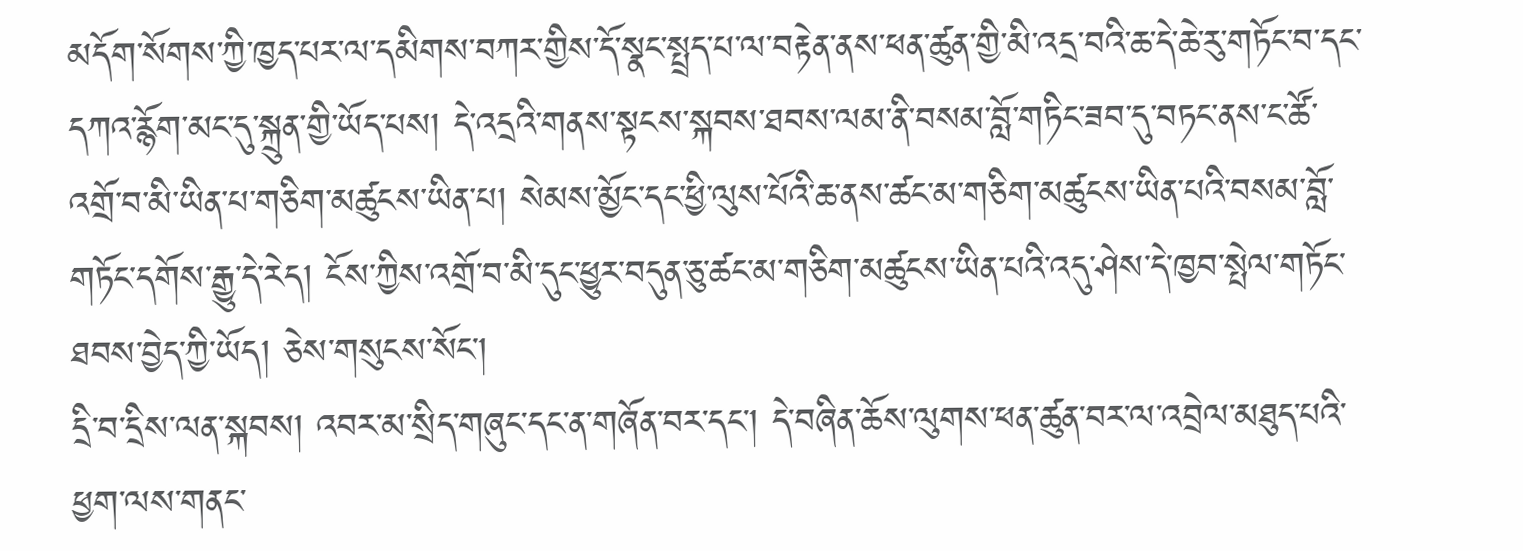མདོག་སོགས་ཀྱི་ཁྱད་པར་ལ་དམིགས་བཀར་གྱིས་དོ་སྣང་སྤྲད་པ་ལ་བརྟེན་ནས་ཕན་ཚུན་གྱི་མི་འདྲ་བའི་ཆ་དེ་ཆེ་རུ་གཏོང་བ་དང་དཀའ་རྙོག་མང་དུ་སྐྲུན་གྱི་ཡོད་པས། དེ་འདྲའི་གནས་སྟངས་སྐབས་ཐབས་ལམ་ནི་བསམ་བློ་གཏིང་ཟབ་དུ་བཏང་ནས་ང་ཚོ་འགྲོ་བ་མི་ཡིན་པ་གཅིག་མཚུངས་ཡིན་པ། སེམས་མྱོང་དང་ཕྱི་ལུས་པོའི་ཆ་ནས་ཚང་མ་གཅིག་མཚུངས་ཡིན་པའི་བསམ་བློ་གཏོང་དགོས་རྒྱུ་དེ་རེད། ངོས་ཀྱིས་འགྲོ་བ་མི་དུང་ཕྱུར་བདུན་ཅུ་ཚང་མ་གཅིག་མཚུངས་ཡིན་པའི་འདུ་ཤེས་དེ་ཁྱབ་སྤེལ་གཏོང་ཐབས་བྱེད་ཀྱི་ཡོད། ཅེས་གསུངས་སོང་།
དྲི་བ་དྲིས་ལན་སྐབས། འབར་མ་སྲིད་གཞུང་དང་ན་གཞོན་བར་དང་། དེ་བཞིན་ཆོས་ལུགས་ཕན་ཚུན་བར་ལ་འབྲེལ་མཐུད་པའི་ཕྱག་ལས་གནང་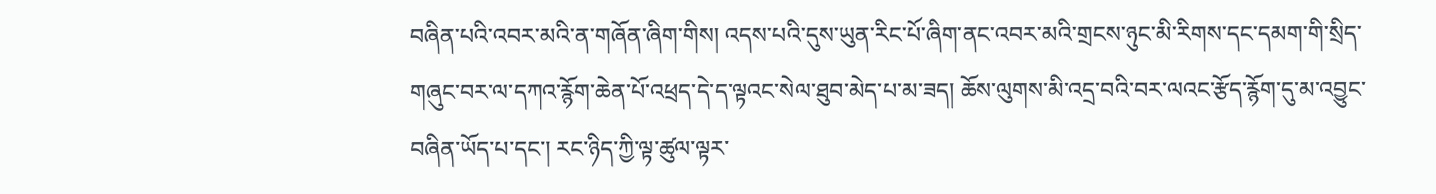བཞིན་པའི་འབར་མའི་ན་གཞོན་ཞིག་གིས། འདས་པའི་དུས་ཡུན་རིང་པོ་ཞིག་ནང་འབར་མའི་གྲངས་ཉུང་མི་རིགས་དང་དམག་གི་སྲིད་གཞུང་བར་ལ་དཀའ་རྙོག་ཆེན་པོ་འཕྲད་དེ་ད་ལྟའང་སེལ་ཐུབ་མེད་པ་མ་ཟད། ཆོས་ལུགས་མི་འདྲ་བའི་བར་ལའང་རྩོད་རྙོག་དུ་མ་འབྱུང་བཞིན་ཡོད་པ་དང་། རང་ཉིད་ཀྱི་ལྟ་ཚུལ་ལྟར་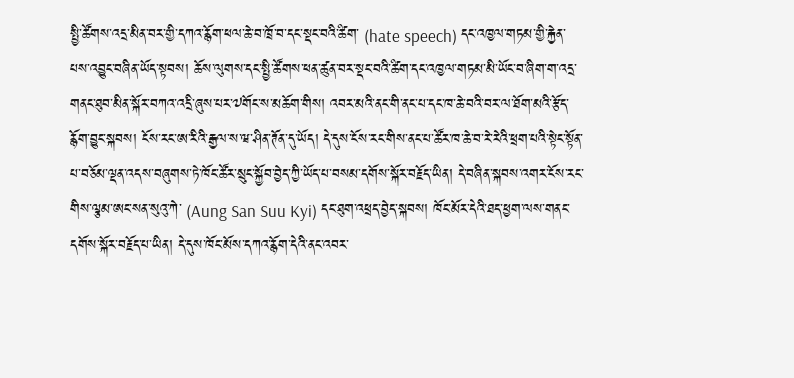སྤྱི་ཚོགས་འདྲ་མིན་བར་གྱི་དཀའ་རྙོག་ཕལ་ཆེ་བ་ཁྲོ་བ་དང་སྡང་བའི་ཚིག་ (hate speech) དང་འཁྱལ་གཏམ་གྱི་རྐྱེན་པས་འབྱུང་བཞིན་ཡོད་སྟབས། ཆོས་ལུགས་དང་སྤྱི་ཚོགས་ཕན་ཚུན་བར་སྡང་བའི་ཚིག་དང་འཁྱལ་གཏམ་མི་ཡོང་བ་ཞིག་ག་འདྲ་གནང་ཐུབ་མིན་སྐོར་བཀའ་འདྲི་ཞུས་པར་༧གོང་ས་མཆོག་གིས། འབར་མའི་ནང་གི་ནང་པ་དང་ཁ་ཆེ་བའི་བར་ལ་ཐོག་མའི་རྩོད་རྙོག་བྱུང་སྐབས། ངོས་རང་ཨ་རིའི་རྒྱལ་ས་ཝ་ཤིན་ཊོན་དུ་ཡོད། དེ་དུས་ངོས་རང་གིས་ནང་པ་ཚོར་ཁ་ཆེ་བ་རེ་རེའི་ཕྲག་པའི་སྟེང་སྟོན་པ་བཅོམ་ལྡན་འདས་བཞུགས་ཏེ་ཁོང་ཚོར་སྲུང་སྐྱོབ་བྱེད་ཀྱི་ཡོད་པ་བསམ་དགོས་སྐོར་བརྗོད་ཡིན། དེ་བཞིན་སྐབས་འགར་ངོས་རང་གིས་ལྕམ་ཨང་སན་སུའུ་ཀེ་ (Aung San Suu Kyi) དང་ཐུག་འཕྲད་བྱེད་སྐབས། ཁོང་མོར་དེའི་ཐད་ཕྱག་ལས་གནང་དགོས་སྐོར་བརྗོད་པ་ཡིན། དེ་དུས་ཁོང་མོས་དཀའ་རྙོག་དེའི་ནང་འབར་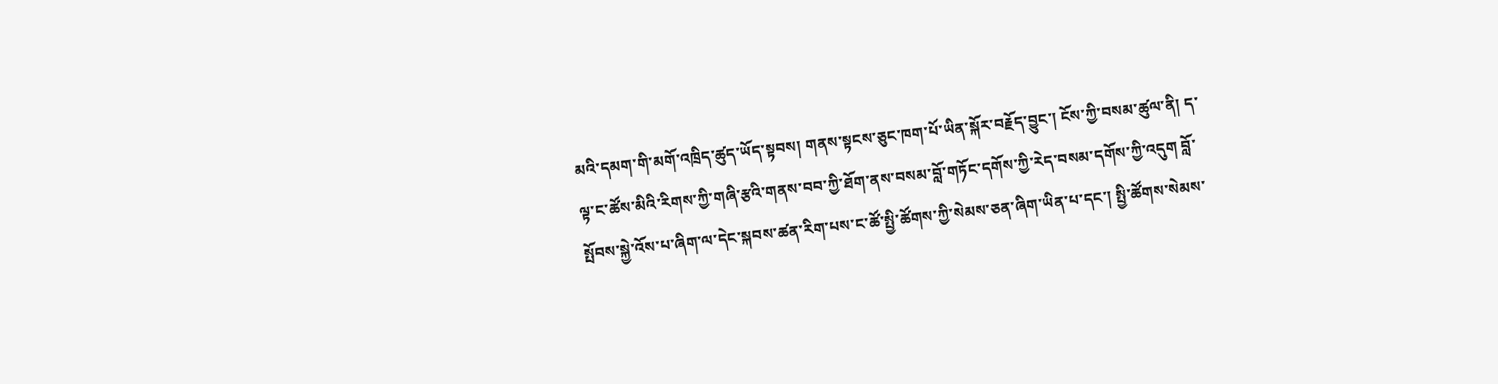མའི་དམག་གི་མགོ་འཁྲིད་ཚུད་ཡོད་སྟབས། གནས་སྟངས་ཅུང་ཁག་པོ་ཡིན་སྐོར་བརྗོད་བྱུང་། ངོས་ཀྱི་བསམ་ཚུལ་ནི། ད་ལྟ་ང་ཚོས་མིའི་རིགས་ཀྱི་གཞི་རྩའི་གནས་བབ་ཀྱི་ཐོག་ནས་བསམ་བློ་གཏོང་དགོས་ཀྱི་རེད་བསམ་དགོས་ཀྱི་འདུག བློ་སྤོབས་སྐྱེ་འོས་པ་ཞིག་ལ་དེང་སྐབས་ཚན་རིག་པས་ང་ཚོ་སྤྱི་ཚོགས་ཀྱི་སེམས་ཅན་ཞིག་ཡིན་པ་དང་། སྤྱི་ཚོགས་སེམས་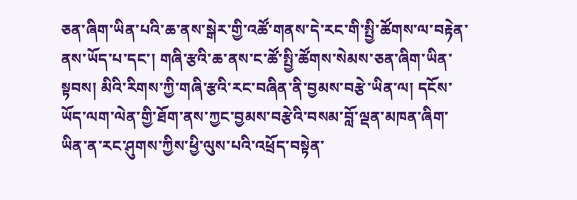ཅན་ཞིག་ཡིན་པའི་ཆ་ནས་སྒེར་གྱི་འཚོ་གནས་དེ་རང་གི་སྤྱི་ཚོགས་ལ་བརྟེན་ནས་ཡོད་པ་དང་། གཞི་རྩའི་ཆ་ནས་ང་ཚོ་སྤྱི་ཚོགས་སེམས་ཅན་ཞིག་ཡིན་སྟབས། མིའི་རིགས་ཀྱི་གཞི་རྩའི་རང་བཞིན་ནི་བྱམས་བརྩེ་ཡིན་ལ། དངོས་ཡོད་ལག་ལེན་གྱི་ཐོག་ནས་ཀྱང་བྱམས་བརྩེའི་བསམ་བློ་ལྡན་མཁན་ཞིག་ཡིན་ན་རང་ཤུགས་ཀྱིས་ཕྱི་ལུས་པའི་འཕྲོད་བསྟེན་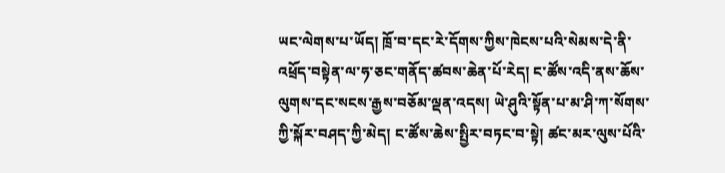ཡང་ལེགས་པ་ཡོད། ཁྲོ་བ་དང་རེ་དོགས་ཀྱིས་ཁེངས་པའི་སེམས་དེ་ནི་འཕྲོད་བསྟེན་ལ་ཧ་ཅང་གནོད་ཚབས་ཆེན་པོ་རེད། ང་ཚོས་འདི་ནས་ཆོས་ལུགས་དང་སངས་རྒྱས་བཅོམ་ལྡན་འདས། ཡེ་ཤུའི་སྟོན་པ་མ་ཤི་ཀ་སོགས་ཀྱི་སྐོར་བཤད་ཀྱི་མེད། ང་ཚོས་ཆེས་སྤྱིར་བཏང་བ་སྟེ། ཚང་མར་ལུས་པོའི་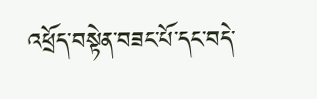འཕྲོད་བསྟེན་བཟང་པོ་དང་བདེ་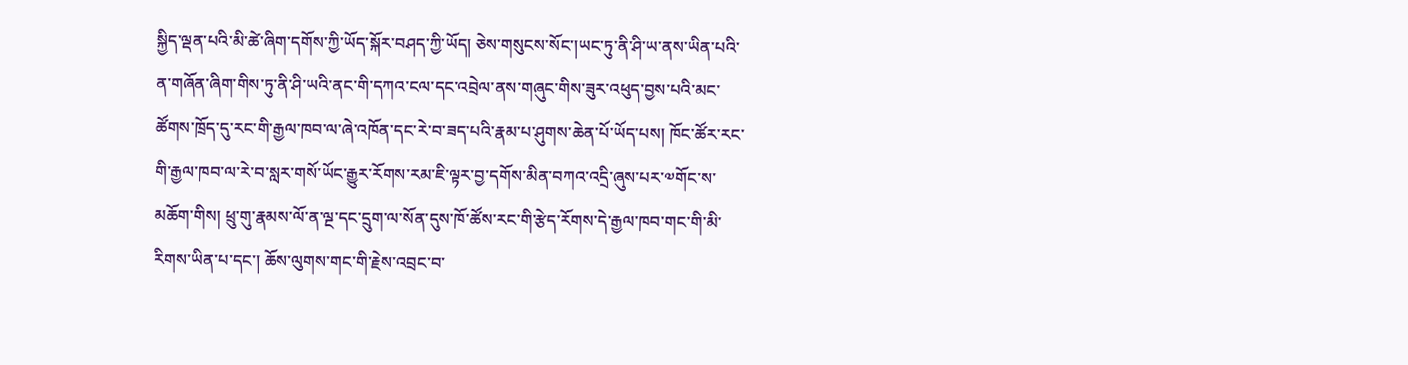སྐྱིད་ལྡན་པའི་མི་ཚེ་ཞིག་དགོས་ཀྱི་ཡོད་སྐོར་བཤད་ཀྱི་ཡོད། ཅེས་གསུངས་སོང་།ཡང་ཏུ་ནི་ཤི་ཡ་ནས་ཡིན་པའི་ན་གཞོན་ཞིག་གིས་ཏུ་ནི་ཤི་ཡའི་ནང་གི་དཀའ་ངལ་དང་འབྲེལ་ནས་གཞུང་གིས་ཟུར་འཕུད་བྱས་པའི་མང་ཚོགས་ཁྲོད་དུ་རང་གི་རྒྱལ་ཁབ་ལ་ཞེ་འཁོན་དང་རེ་བ་ཟད་པའི་རྣམ་པ་ཤུགས་ཆེན་པོ་ཡོད་པས། ཁོང་ཚོར་རང་གི་རྒྱལ་ཁབ་ལ་རེ་བ་སླར་གསོ་ཡོང་རྒྱུར་རོགས་རམ་ཇི་ལྟར་བྱ་དགོས་མིན་བཀའ་འདྲི་ཞུས་པར་༧གོང་ས་མཆོག་གིས། ཕྲུ་གུ་རྣམས་ལོ་ན་ལྔ་དང་དྲུག་ལ་སོན་དུས་ཁོ་ཚོས་རང་གི་རྩེད་རོགས་དེ་རྒྱལ་ཁབ་གང་གི་མི་རིགས་ཡིན་པ་དང་། ཆོས་ལུགས་གང་གི་རྗེས་འབྲང་བ་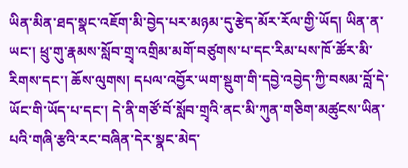ཡིན་མིན་ཐད་སྣང་འཇོག་མི་བྱེད་པར་མཉམ་དུ་རྩེད་མོར་རོལ་གྱི་ཡོད། ཡིན་ན་ཡང་། ཕྲུ་གུ་རྣམས་སློབ་གྲྭ་འགྲིམ་མགོ་བཙུགས་པ་དང་རིམ་པས་ཁོ་ཚོར་མི་རིགས་དང་། ཆོས་ལུགས། དཔལ་འབྱོར་ཡག་སྡུག་གི་དབྱེ་འབྱེད་ཀྱི་བསམ་བློ་དེ་ཡོང་གི་ཡོད་པ་དང་། དེ་ནི་གཙོ་བོ་སློབ་གྲྭའི་ནང་མི་ཀུན་གཅིག་མཚུངས་ཡིན་པའི་གཞི་རྩའི་རང་བཞིན་དེར་སྣང་མེད་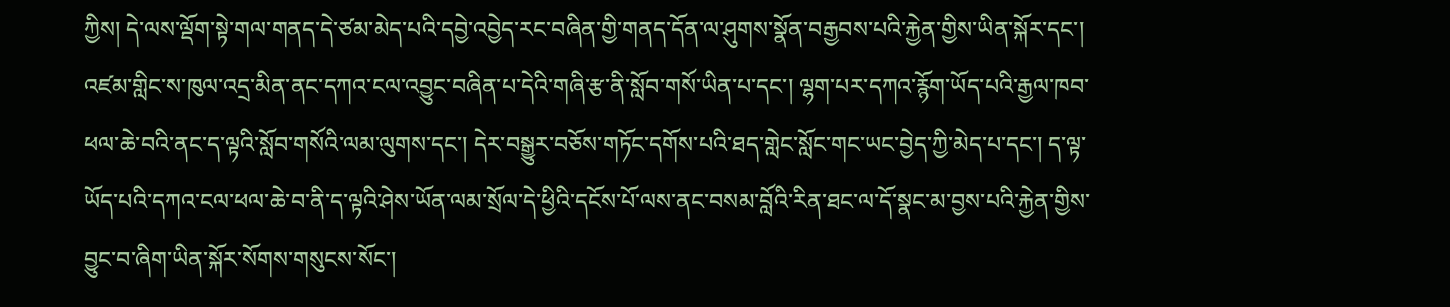ཀྱིས། དེ་ལས་ལྡོག་སྟེ་གལ་གནད་དེ་ཙམ་མེད་པའི་དབྱེ་འབྱེད་རང་བཞིན་གྱི་གནད་དོན་ལ་ཤུགས་སྣོན་བརྒྱབས་པའི་རྐྱེན་གྱིས་ཡིན་སྐོར་དང་། འཛམ་གླིང་ས་ཁུལ་འདྲ་མིན་ནང་དཀའ་ངལ་འབྱུང་བཞིན་པ་དེའི་གཞི་རྩ་ནི་སློབ་གསོ་ཡིན་པ་དང་། ལྷག་པར་དཀའ་རྙོག་ཡོད་པའི་རྒྱལ་ཁབ་ཕལ་ཆེ་བའི་ནང་ད་ལྟའི་སློབ་གསོའི་ལམ་ལུགས་དང་། དེར་བསྒྱུར་བཅོས་གཏོང་དགོས་པའི་ཐད་གླེང་སློང་གང་ཡང་བྱེད་ཀྱི་མེད་པ་དང་། ད་ལྟ་ཡོད་པའི་དཀའ་ངལ་ཕལ་ཆེ་བ་ནི་ད་ལྟའི་ཤེས་ཡོན་ལམ་སྲོལ་དེ་ཕྱིའི་དངོས་པོ་ལས་ནང་བསམ་བློའི་རིན་ཐང་ལ་དོ་སྣང་མ་བྱས་པའི་རྐྱེན་གྱིས་བྱུང་བ་ཞིག་ཡིན་སྐོར་སོགས་གསུངས་སོང་།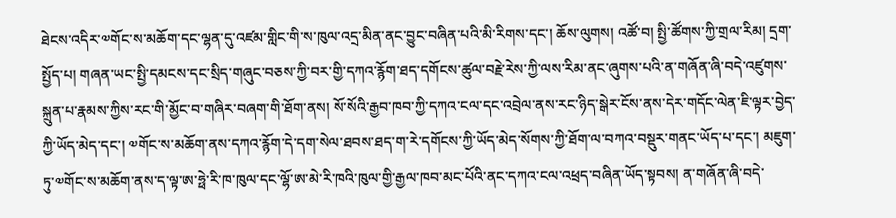ཐེངས་འདིར་༧གོང་ས་མཆོག་དང་ལྷན་དུ་འཛམ་གླིང་གི་ས་ཁུལ་འདྲ་མིན་ནང་བྱུང་བཞིན་པའི་མི་རིགས་དང་། ཆོས་ལུགས། འཚོ་བ། སྤྱི་ཚོགས་ཀྱི་གྲལ་རིམ། དྲག་སྤྱོད་པ། གཞན་ཡང་སྤྱི་དམངས་དང་སྲིད་གཞུང་བཅས་ཀྱི་བར་གྱི་དཀའ་རྙོག་ཐད་དགོངས་ཚུལ་བརྗེ་རེས་ཀྱི་ལས་རིམ་ནང་ཞུགས་པའི་ན་གཞོན་ཞི་བདེ་འཛུགས་སྐྲུན་པ་རྣམས་ཀྱིས་རང་གི་མྱོང་བ་གཞིར་བཞག་གི་ཐོག་ནས། སོ་སོའི་རྒྱབ་ཁབ་ཀྱི་དཀའ་ངལ་དང་འབྲེལ་ནས་རང་ཉིད་སྒེར་ངོས་ནས་དེར་གདོང་ལེན་ཇི་ལྟར་བྱེད་ཀྱི་ཡོད་མེད་དང་། ༧གོང་ས་མཆོག་ནས་དཀའ་རྙོག་དེ་དག་སེལ་ཐབས་ཐད་ག་རེ་དགོངས་ཀྱི་ཡོད་མེད་སོགས་ཀྱི་ཐོག་ལ་བཀའ་བསྡུར་གནང་ཡོད་པ་དང་། མཇུག་ཏུ་༧གོང་ས་མཆོག་ནས་ད་ལྟ་ཨ་ཧྥེ་རི་ཁ་ཁུལ་དང་ལྷོ་ཨ་མེ་རི་ཁའི་ཁུལ་གྱི་རྒྱལ་ཁབ་མང་པོའི་ནང་དཀའ་ངལ་འཕྲད་བཞིན་ཡོད་སྟབས། ན་གཞོན་ཞི་བདེ་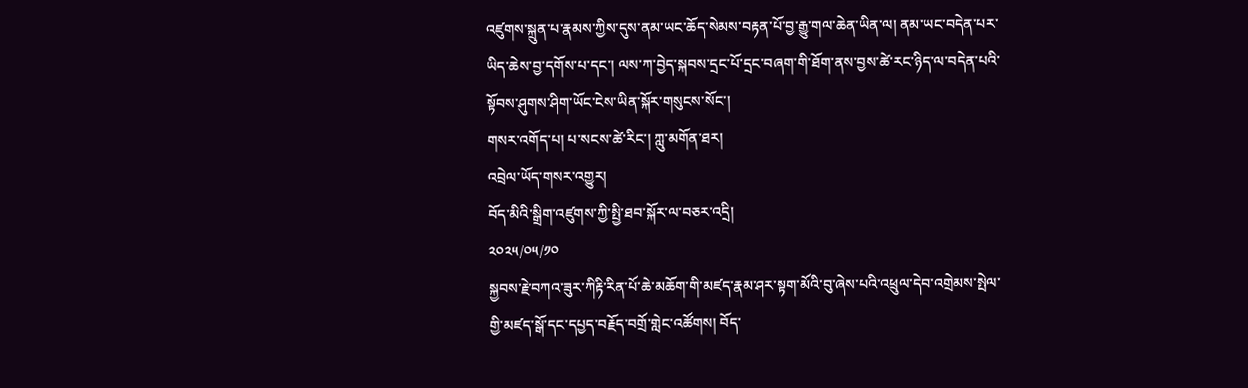འཛུགས་སྐྲུན་པ་རྣམས་ཀྱིས་དུས་ནམ་ཡང་ཆོད་སེམས་བརྟན་པོ་བྱ་རྒྱུ་གལ་ཆེན་ཡིན་ལ། ནམ་ཡང་བདེན་པར་ཡིད་ཆེས་བྱ་དགོས་པ་དང་། ལས་ཀ་བྱེད་སྐབས་དྲང་པོ་དྲང་བཞག་གི་ཐོག་ནས་བྱས་ཚེ་རང་ཉིད་ལ་བདེན་པའི་སྟོབས་ཤུགས་ཤིག་ཡོང་ངེས་ཡིན་སྐོར་གསུངས་སོང་།
གསར་འགོད་པ། པ་སངས་ཚེ་རིང་། ཀླུ་མགོན་ཐར།
འབྲེལ་ཡོད་གསར་འགྱུར།
བོད་མིའི་སྒྲིག་འཛུགས་ཀྱི་སྤྱི་ཐབ་སྐོར་ལ་བཅར་འདྲི།
༢༠༢༥/༠༥/༡༠
སྐྱབས་རྗེ་བཀའ་ཟུར་ཀིརྟི་རིན་པོ་ཆེ་མཆོག་གི་མཛད་རྣམ་ཤར་སྟག་མོའི་བུ་ཞེས་པའི་འཕྲུལ་དེབ་འགྲེམས་སྤེལ་གྱི་མཛད་སྒོ་དང་དཔྱད་བརྗོད་བགྲོ་གླེང་འཚོགས། བོད་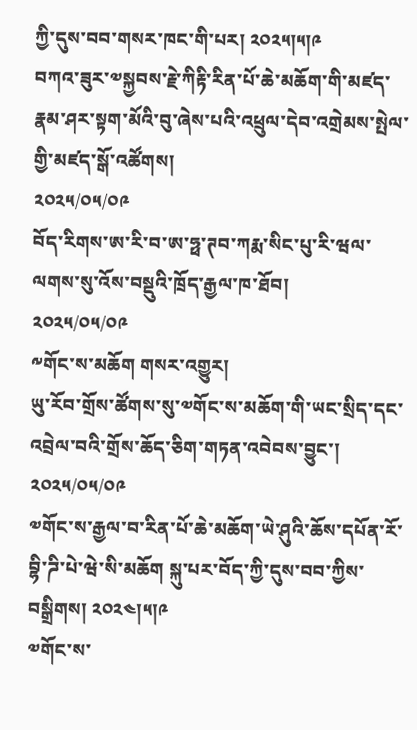ཀྱི་དུས་བབ་གསར་ཁང་གི་པར། ༢༠༢༥།༥།༩
བཀའ་ཟུར་༧སྐྱབས་རྗེ་ཀིརྟི་རིན་པོ་ཆེ་མཆོག་གི་མཛད་རྣམ་ཤར་སྟག་མོའི་བུ་ཞེས་པའི་འཕྲུལ་དེབ་འགྲེམས་སྤེལ་གྱི་མཛད་སྒོ་འཚོགས།
༢༠༢༥/༠༥/༠༩
བོད་རིགས་ཨ་རི་བ་ཨ་ཧྥ་ཊབ་ཀརྨ་སིང་པུ་རི་ཝལ་ལགས་སུ་འོས་བསྡུའི་ཁྲོད་རྒྱལ་ཁ་ཐོབ།
༢༠༢༥/༠༥/༠༩
༸གོང་ས་མཆོག གསར་འགྱུར།
ཡུ་རོབ་གྲོས་ཚོགས་སུ་༧གོང་ས་མཆོག་གི་ཡང་སྲིད་དང་འབྲེལ་བའི་གྲོས་ཆོད་ཅིག་གཏན་འབེབས་བྱུང་།
༢༠༢༥/༠༥/༠༩
༧གོང་ས་རྒྱལ་བ་རིན་པོ་ཆེ་མཆོག་ཡེ་ཤུའི་ཆོས་དཔོན་རོ་བྷི་ཌི་པེ་ཝེ་སི་མཆོག སྐུ་པར་བོད་ཀྱི་དུས་བབ་ཀྱིས་བསྒྲིགས། ༢༠༢༤།༥།༩
༧གོང་ས་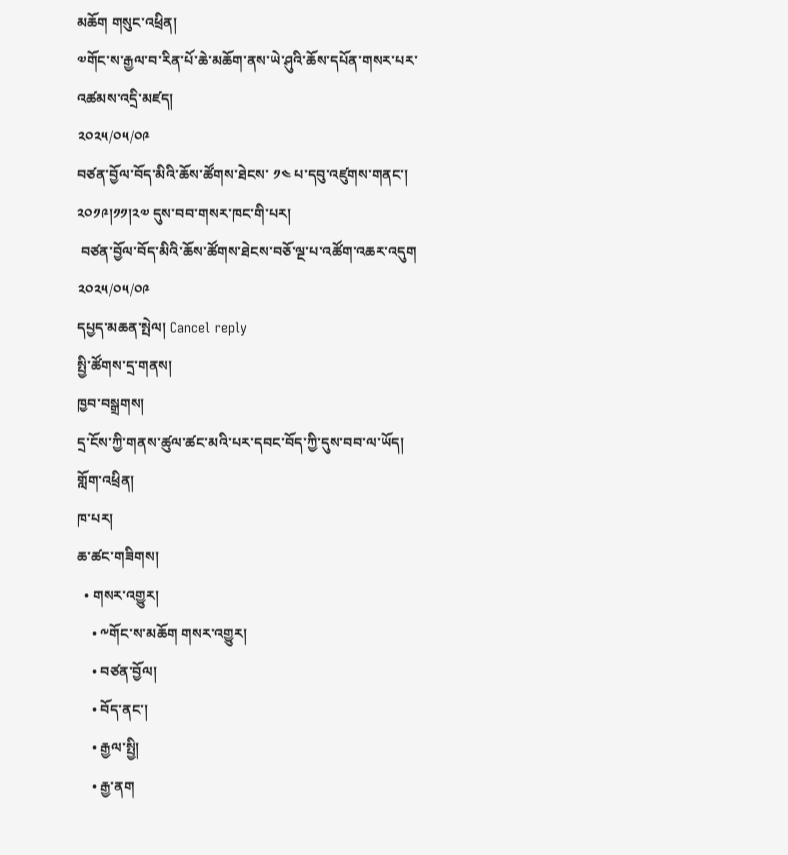མཆོག གསུང་འཕྲིན།
༧གོང་ས་རྒྱལ་བ་རིན་པོ་ཆེ་མཆོག་ནས་ཡེ་ཤུའི་ཆོས་དཔོན་གསར་པར་འཚམས་འདྲི་མཛད།
༢༠༢༥/༠༥/༠༩
བཙན་བྱོལ་བོད་མིའི་ཆོས་ཚོགས་ཐེངས་ ༡༤ པ་དབུ་འཛུགས་གནང་། ༢༠༡༩།༡༡།༢༧ དུས་བབ་གསར་ཁང་གི་པར།
 བཙན་བྱོལ་བོད་མིའི་ཆོས་ཚོགས་ཐེངས་བཅོ་ལྔ་པ་འཚོག་འཆར་འདུག
༢༠༢༥/༠༥/༠༩
དཔྱད་མཆན་སྤེལ། Cancel reply
སྤྱི་ཚོགས་དྲ་གནས།
ཁྱབ་བསྒྲགས།
དྲ་ངོས་ཀྱི་གནས་ཚུལ་ཚང་མའི་པར་དབང་བོད་ཀྱི་དུས་བབ་ལ་ཡོད།
གློག་འཕྲིན།
ཁ་པར།
ཆ་ཚང་གཟིགས།
  • གསར་འགྱུར།
    • ༸གོང་ས་མཆོག གསར་འགྱུར།
    • བཙན་བྱོལ།
    • བོད་ནང་།
    • རྒྱལ་སྤྱི།
    • རྒྱ་ནག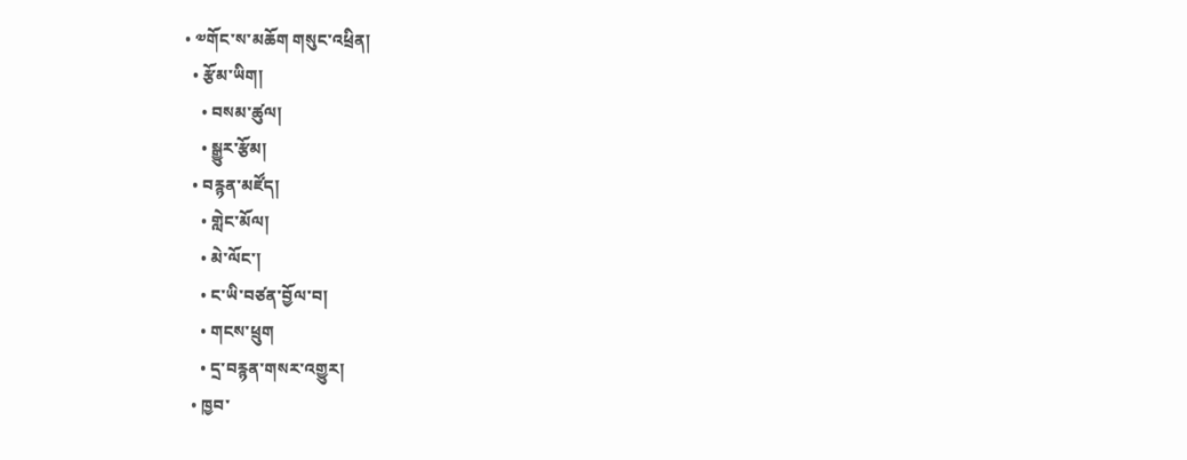• ༧གོང་ས་མཆོག གསུང་འཕྲིན།
  • རྩོམ་ཡིག།
    • བསམ་ཚུལ།
    • སྒྱུར་རྩོམ།
  • བརྙན་མཛོད།
    • གླེང་མོལ།
    • མེ་ལོང་།
    • ང་ཡི་བཙན་བྱོལ་བ།
    • གངས་ཕྲུག
    • དྲ་བརྙན་གསར་འགྱུར།
  • ཁྱབ་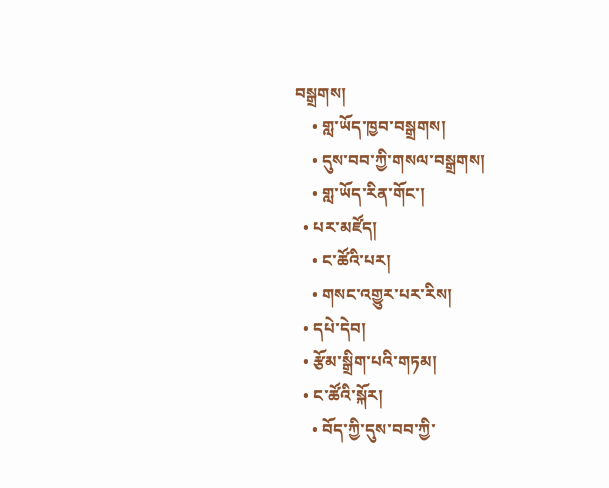བསྒྲགས།
    • གླ་ཡོད་ཁྱབ་བསྒྲགས།
    • དུས་བབ་ཀྱི་གསལ་བསྒྲགས།
    • གླ་ཡོད་རིན་གོང་།
  • པར་མཛོད།
    • ང་ཚོའི་པར།
    • གསང་འགྱུར་པར་རིས།
  • དཔེ་དེབ།
  • རྩོམ་སྒྲིག་པའི་གཏམ།
  • ང་ཚོའི་སྐོར།
    • བོད་ཀྱི་དུས་བབ་ཀྱི་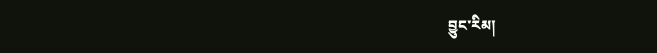བྱུང་རིམ།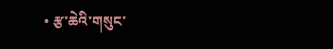• རྩ་ཆེའི་གསུང་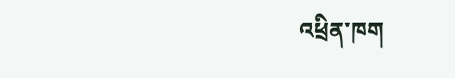འཕྲིན་ཁག